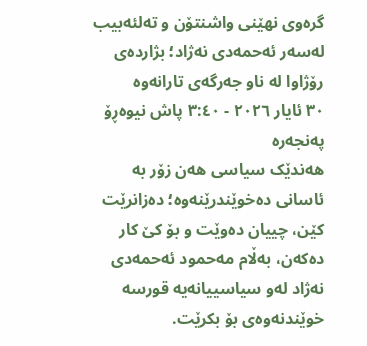گرەوی نهێنی واشنتۆن و تەلئەبیب لەسەر ئەحمەدی نەژاد؛ بژاردەی رۆژاوا لە ناو جەرگەی تارانەوە
٣٠ ئایار ٢٠٢٦ - ٣:٤٠ پاش نیوەڕۆ
پەنجەرە
هەندێک سیاسی هەن زۆر بە ئاسانی دەخوێندرێنەوە؛ دەزانرێت کێن، چییان دەوێت و بۆ کێ کار دەکەن، بەڵام مەحمود ئەحمەدی نەژاد لەو سیاسییانەیە قورسە خوێندنەوەی بۆ بکرێت.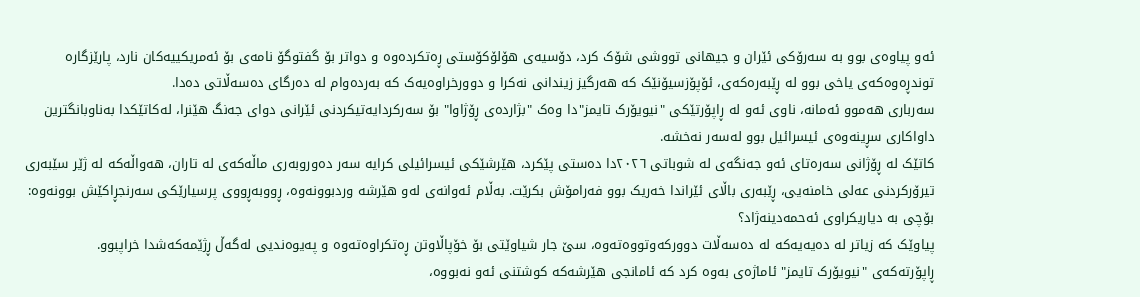ئەو پیاوەی بوو بە سەرۆکی ئێران و جیهانی تووشی شۆک کرد، دۆسیەی هۆلۆکۆستی ڕەتکردەوە و دواتر بۆ گفتوگۆ نامەی بۆ ئەمریکییەکان نارد، پارێزگارە توندڕەوەکەی یاخی بوو لە ڕێبەرەکەی، ئۆپۆزسیۆنێک کە هەرگیز زیندانی نەکرا و دوورخراوەیەک کە بەردەوام لە دەرگای دەسەڵاتی دەدا.
سەرباری هەموو ئەمانە، ناوی ئەو لە ڕاپۆرتێکی "نیویۆرک تایمز"دا وەک "بژاردەی ڕۆژاوا" بۆ سەرکردایەتیکردنی ئێرانی دوای جەنگ هێنرا، لەکاتێکدا بەناوبانگترین داواکاری سڕینەوەی ئیسرائیل بوو لەسەر نەخشە.
کاتێک لە ڕۆژانی سەرەتای ئەو جەنگەی لە شوباتی ٢٠٢٦دا دەستی پێکرد، هێرشێکی ئیسرائیلی کرایە سەر دەوروبەری ماڵەکەی لە تاران، هەواڵەکە لە ژێر سێبەری تیرۆرکردنی عەلی خامنەیی، ڕێبەری باڵای ئێراندا خەریک بوو فەرامۆش بکرێت. بەڵام ئەوانەی لەو هێرشە وردبوونەوە، ڕووبەڕووی پرسیارێکی سەرنجڕاکێش بوونەوە: بۆچی بە دیاریکراوی ئەحمەدینەژاد؟
پیاوێک کە زیاتر لە دەیەیەکە لە دەسەڵات دوورکەوتووەتەوە، سێ جار شیاوێتی بۆ خۆپاڵاوتن ڕەتکراوەتەوە و پەیوەندیی لەگەڵ ڕژێمەکەشدا خراپبوو.
ڕاپۆرتەکەی "نیویۆرک تایمز" ئاماژەی بەوە کرد کە ئامانجی هێرشەکە کوشتنی ئەو نەبووە،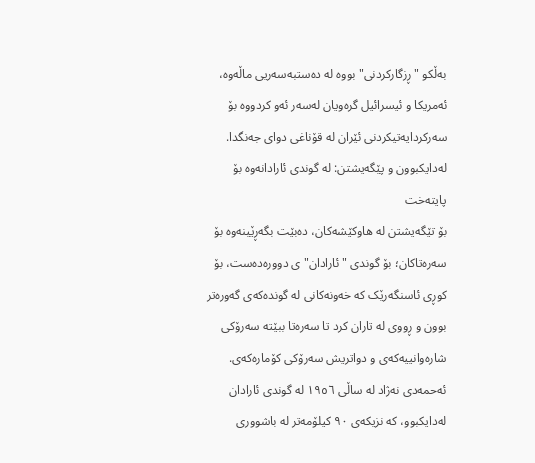بەڵکو "ڕزگارکردنی" بووە لە دەستبەسەریی ماڵەوە، ئەمریکا و ئیسرائیل گرەویان لەسەر ئەو کردووە بۆ سەرکردایەتیکردنی ئێران لە قۆناغی دوای جەنگدا.
لەدایکبوون و پێگەیشتن: لە گوندی ئارادانەوە بۆ پایتەخت
بۆ تێگەیشتن لە هاوکێشەکان، دەبێت بگەڕێینەوە بۆ سەرەتاکان؛ بۆ گوندی "ئارادان"ی دوورەدەست، بۆ کوڕی ئاسنگەرێک کە خەونەکانی لە گوندەکەی گەورەتر بوون و ڕووی لە تاران کرد تا سەرەتا ببێتە سەرۆکی شارەوانییەکەی و دواتریش سەرۆکی کۆمارەکەی.
ئەحمەدی نەژاد لە ساڵی ١٩٥٦ لە گوندی ئارادان لەدایکبوو، کە نزیکەی ٩٠ کیلۆمەتر لە باشووری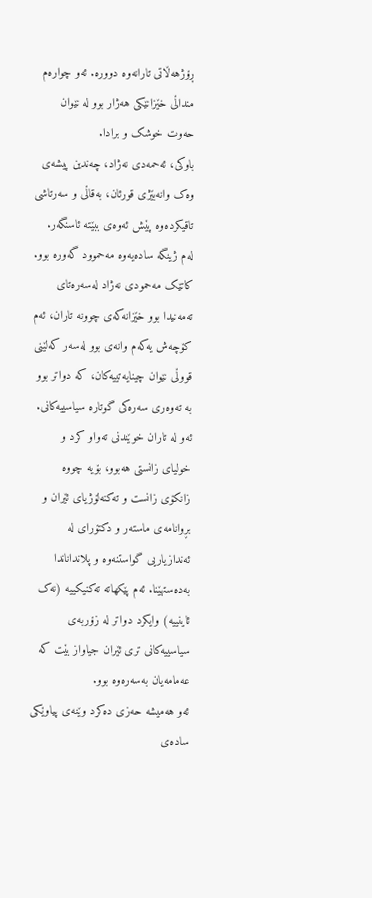ڕۆژهەڵاتی تارانەوە دوورە. ئەو چوارەم منداڵی خێزانێکی هەژار بوو لە نێوان حەوت خوشک و برادا.
باوکی، ئەحمەدی نەژاد، چەندین پیشەی وەک وانەبێژی قورئان، بەقاڵی و سەرتاشی تاقیکردەوە پێش ئەوەی ببێتە ئاسنگەر. لەم ژینگە سادەیەوە مەحموود گەورە بوو.
کاتێک مەحمودی نەژاد لەسەرەتای تەمەنیدا بوو خێزانەکەی چوونە تاران، ئەم کۆچەش یەکەم وانەی بوو لەسەر کەلێنی قووڵی نێوان چینایەتییەکان، کە دواتر بوو بە تەوەری سەرەکی گوتارە سیاسییەکانی.
ئەو لە تاران خوێندنی تەواو کرد و خولیای زانستی هەبوو، بۆیە چووە زانکۆی زانست و تەکنەلۆژیای ئێران و بڕوانامەی ماستەر و دکتۆرای لە ئەندازیاریی گواستنەوە و پلانداناندا بەدەستهێنا. ئەم پێکهاتە تەکنیکییە (نەک ئاینییە) وایکرد دواتر لە زۆربەی سیاسییەکانی تری ئێران جیاواز بێت کە عەمامەیان بەسەرەوە بوو.
ئەو هەمیشە حەزی دەکرد وێنەی پیاوێکی سادەی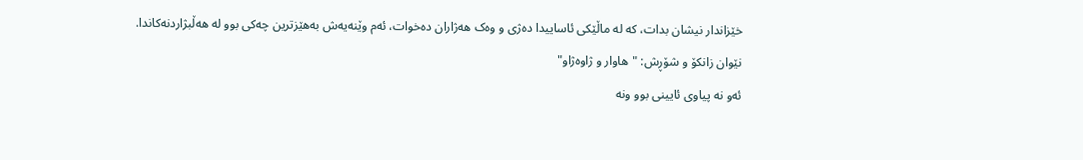خێزاندار نیشان بدات، کە لە ماڵێکی ئاساییدا دەژی و وەک هەژاران دەخوات، ئەم وێنەیەش بەهێزترین چەکی بوو لە هەڵبژاردنەکاندا.
نێوان زانکۆ و شۆڕش: "هاوار و ژاوەژاو"
ئەو نە پیاوی ئایینی بوو ونە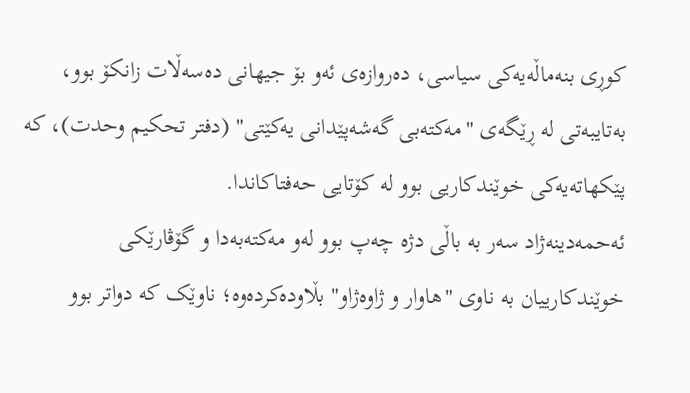کوڕی بنەماڵەیەکی سیاسی، دەروازەی ئەو بۆ جیهانی دەسەڵات زانکۆ بوو، بەتایبەتی لە ڕێگەی "مەکتەبی گەشەپێدانی یەکێتی" (دفتر تحکیم وحدت)، کە پێکهاتەیەکی خوێندکاریی بوو لە کۆتایی حەفتاکاندا.
ئەحمەدینەژاد سەر بە باڵی دژە چەپ بوو لەو مەکتەبەدا و گۆڤارێکی خوێندکارییان بە ناوی "هاوار و ژاوەژاو" بڵاودەکردەوە؛ ناوێک کە دواتر بوو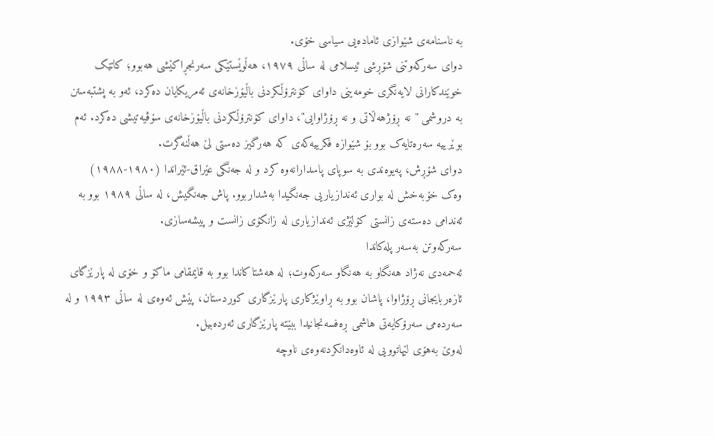بە ناسنامەی شێوازی ئامادەیی سیاسی خۆی.
دوای سەرکەوتنی شۆڕشی ئیسلامی لە ساڵی ١٩٧٩، هەڵوێستێکی سەرنجڕاکێشی هەبوو؛ کاتێک خوێندکارانی لایەنگری خومەینی داوای کۆنترۆڵکردنی باڵیۆزخانەی ئەمریکایان دەکرد، ئەو بە پشتبەستن بە دروشمی "نە ڕۆژهەڵاتی و نە ڕۆژاوایی"، داوای کۆنترۆڵکردنی باڵیۆزخانەی سۆڤیەتیشی دەکرد. ئەم بوێرییە سەرەتایەک بوو بۆ شێوازە فکرییەکەی کە هەرگیز دەستی لێ هەڵنەگرت.
دوای شۆڕش، پەیوەندی بە سوپای پاسدارانەوە کرد و لە جەنگی عێراق-ئێراندا (١٩٨٠-١٩٨٨) وەک خۆبەخش لە بواری ئەندازیاریی جەنگیدا بەشداربوو. پاش جەنگیش، لە ساڵی ١٩٨٩ بوو بە ئەندامی دەستەی زانستی کۆلێژی ئەندازیاری لە زانکۆی زانست و پیشەسازی.
سەرکەوتن بەسەر پلەکاندا
ئەحمەدی نەژاد هەنگاو بە هەنگاو سەرکەوت؛ لە هەشتاکاندا بوو بە قایمقامی ماکۆ و خۆی لە پارێزگای ئازەربایجانی ڕۆژاوا، پاشان بوو بە ڕاوێژکاری پارێزگاری کوردستان، پێش ئەوەی لە ساڵی ١٩٩٣ و لە سەردەمی سەرۆکایەتی هاشمی ڕەفسەنجانیدا ببێتە پارێزگاری ئەردەبیل.
لەوێ بەهۆی لێهاتوویی لە ئاوەدانکردنەوەی ناوچە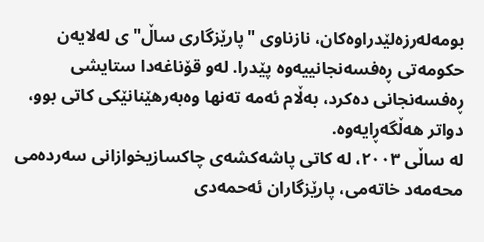بومەلەرزەلێدراوەکان، نازناوی "پارێزگاری ساڵ"ی لەلایەن حکومەتی ڕەفسەنجانییەوە پێدرا. لەو قۆناغەدا ستایشی ڕەفسەنجانی دەکرد، بەڵام ئەمە تەنها وەبەرهێنانێکی کاتی بوو، دواتر هەڵگەڕایەوە.
لە ساڵی ٢٠٠٣، لە کاتی پاشەکشەی چاکسازیخوازانی سەردەمی محەمەد خاتەمی، پارێزگاران ئەحمەدی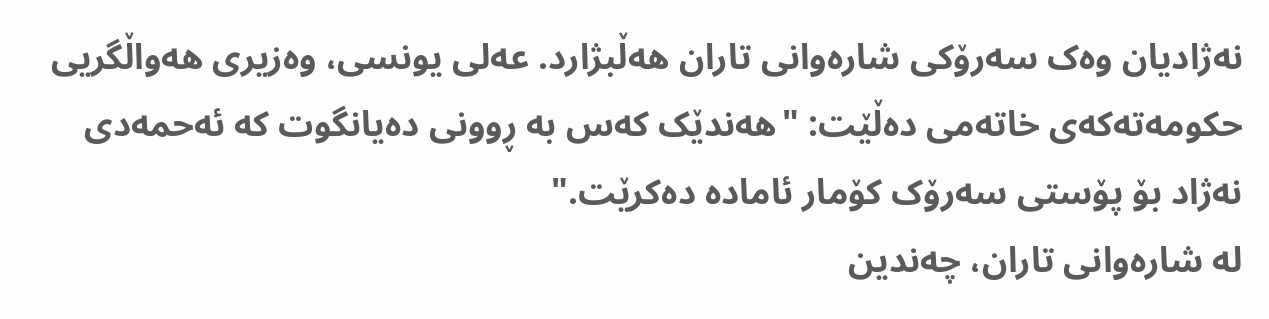نەژادیان وەک سەرۆکی شارەوانی تاران هەڵبژارد. عەلی یونسی، وەزیری هەواڵگریی حکومەتەکەی خاتەمی دەڵێت: "هەندێک کەس بە ڕوونی دەیانگوت کە ئەحمەدی نەژاد بۆ پۆستی سەرۆک کۆمار ئامادە دەکرێت."
لە شارەوانی تاران، چەندین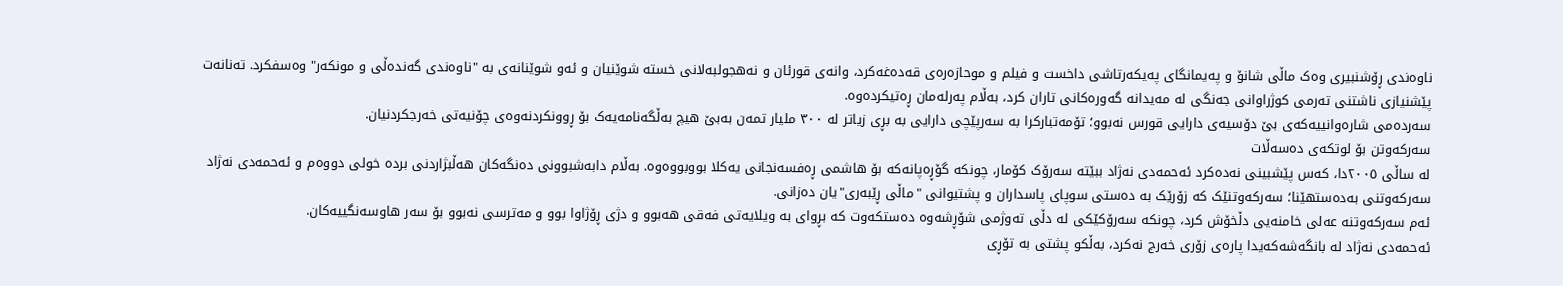ناوەندی ڕۆشنبیری وەک ماڵی شانۆ و پەیمانگای پەیکەرتاشی داخست و فیلم و موحازەرەی قەدەغەکرد، وانەی قورئان و نەهجولبەلانی خستە شوێنیان و ئەو شوێنانەی بە "ناوەندی گەندەڵی و مونکەر" وەسفکرد. تەنانەت پێشنیازی ناشتنی تەرمی کوژراوانی جەنگی لە مەیدانە گەورەکانی تاران کرد، بەڵام پەرلەمان ڕەتیکردەوە.
سەردەمی شارەوانییەکەی بێ دۆسیەی دارایی قورس نەبوو؛ تۆمەتبارکرا بە سەرپێچی دارایی بە بڕی زیاتر لە ٣٠٠ ملیار تمەن بەبێ هیچ بەڵگەنامەیەک بۆ ڕوونکردنەوەی چۆنیەتی خەرجکردنیان.
سەرکەوتن بۆ لوتکەی دەسەڵات
لە ساڵی ٢٠٠٥دا، کەس پێشبینی نەدەکرد ئەحمەدی نەژاد ببێتە سەرۆک کۆمار، چونکە گۆڕەپانەکە بۆ هاشمی ڕەفسەنجانی یەکلا بووبووەوە. بەڵام دابەشبوونی دەنگەکان هەڵبژاردنی بردە خولی دووەم و ئەحمەدی نەژاد سەرکەوتنی بەدەستهێنا؛ سەرکەوتنێک کە زۆرێک بە دەستی سوپای پاسداران و پشتیوانی "ماڵی ڕێبەری"یان دەزانی.
ئەم سەرکەوتنە عەلی خامنەیی دڵخۆش کرد، چونکە سەرۆکێکی لە دڵی تەوژمی شۆڕشەوە دەستکەوت کە بڕوای بە ویلایەتی فەقی هەبوو و دژی ڕۆژاوا بوو و مەترسی نەبوو بۆ سەر هاوسەنگییەکان.
ئەحمەدی نەژاد لە بانگەشەکەیدا پارەی زۆری خەرج نەکرد، بەڵکو پشتی بە تۆڕی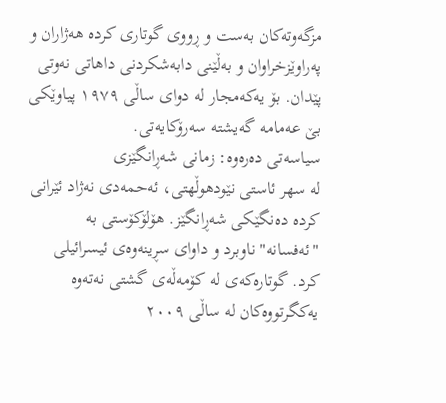مزگەوتەکان بەست و ڕووی گوتاری کردە هەژاران و پەراوێزخراوان و بەڵێنی دابەشکردنی داهاتی نەوتی پێدان. بۆ یەکەمجار لە دوای ساڵی ١٩٧٩ پیاوێکی بێ عەمامە گەیشتە سەرۆکایەتی.
سیاسەتی دەرەوە: زمانی شەڕانگێزی
له سهر ئاستی نێودهوڵهتی، ئەحمەدی نەژاد ئێرانی کردە دەنگێکی شەڕانگێز. هۆلۆکۆستی بە "ئەفسانە" ناوبرد و داوای سڕینەوەی ئیسرائیلی کرد. گوتارەکەی لە کۆمەڵەی گشتی نەتەوە یەکگرتووەکان لە ساڵی ٢٠٠٩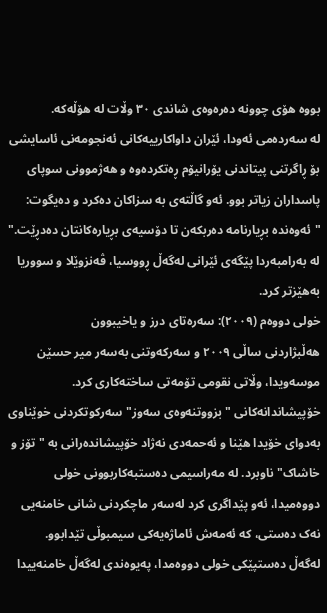بووە هۆی چوونە دەرەوەی شاندی ٣٠ وڵات لە هۆڵەکە.
لە سەردەمی ئەودا، ئێران داواکارییەکانی ئەنجومەنی ئاسایشی بۆ ڕاگرتنی پیتاندنی یۆرانیۆم ڕەتکردەوە و هەژموونی سوپای پاسداران زیاتر بوو. ئەو گاڵتەی بە سزاکان دەکرد و دەیگوت: "ئەوەندە بڕیارنامە دەربکەن تا دۆسیەی بڕیارەکانتان دەدڕێت." لە بەرامبەردا پێگەی ئێرانی لەگەڵ ڕووسیا، ڤەنزوێلا و سووریا بەهێزتر کرد.
خولی دووەم (٢٠٠٩): سەرەتای درز و یاخیبوون
هەڵبژاردنی ساڵی ٢٠٠٩ و سەرکەوتنی بەسەر میر حسێن موسەویدا، وڵاتی نقومی تۆمەتی ساختەکاری کرد. خۆپیشاندانەکانی "بزووتنەوەی سەوز" سەرکوتکردنی خوێناوی بەدوای خۆیدا هێنا و ئەحمەدی نەژاد خۆپیشاندەرانی بە "تۆز و خاشاک" ناوبرد. لە مەراسیمی دەستبەکاربوونی خولی دووەمیدا، ئەو پێداگری کرد لەسەر ماچکردنی شانی خامنەیی نەک دەستی، کە ئەمەش ئاماژەیەکی سیمبوڵی تێدابوو.
لەگەڵ دەستپێکی خولی دووەمدا، پەیوەندی لەگەڵ خامنەییدا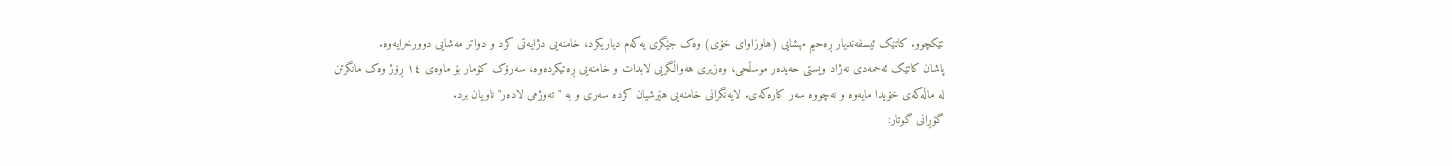تێکچوو. کاتێک ئیسفەندیار ڕەحیم مهشایی (هاوزاوای خۆی) وەک جێگری یەکەم دیاریکرد، خامنەیی دژایەتی کرد و دواتر مەشایی دوورخرایەوە.
پاشان کاتێک ئەحمەدی نەژاد ویستی حەیدەر موسڵحی، وەزیری هەواڵگریی لابدات و خامنەیی ڕەتیکردەوە، سەرۆک کۆمار بۆ ماوەی ١٤ ڕۆژ وەک مانگرتن لە ماڵەکەی خۆیدا مایەوە و نەچووە سەر کارەکەی. لایەنگرانی خامنەیی هێرشیان کردە سەری و بە "تەوژمی لادەر" ناویان برد.
گۆڕانی گوتار: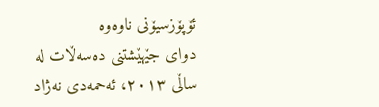ئۆپۆزسیۆنی ناوەوە
دوای جێهێشتنی دەسەڵات لە ساڵی ٢٠١٣، ئەحمەدی نەژاد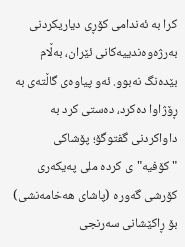کرا بە ئەندامی کۆڕی دیاریکردنی بەرژەوەندییەکانی ئێران، بەڵام بێدەنگ نەبوو. ئەو پیاوەی گاڵتەی بە ڕۆژاوا دەکرد، دەستی کرد بە داواکردنی گفتوگۆ؛ پۆشاکی "کۆفیە"ی کردە ملی پەیکەری کۆرشی گەورە (پاشای هەخامەنشی) بۆ ڕاکێشانی سەرنجی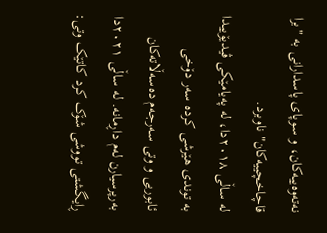نەتەوەییەکان، و سوپای پاسدارانی بە "برا قاچاخچییەکان" ناوبرد.
لە ساڵی ٢٠١٨دا، لە پەیامێکی ڤیدیۆییدا بە توندی هێرشی کردە سەر دۆخی ئابوریی و وتی سەرجەم دەسەڵاتەکان بەرپرسیارن لەم داڕمانە. لە ساڵی ٢٠٢١دا ڕایگشتی تووشی شۆک کرد کاتێک وتی: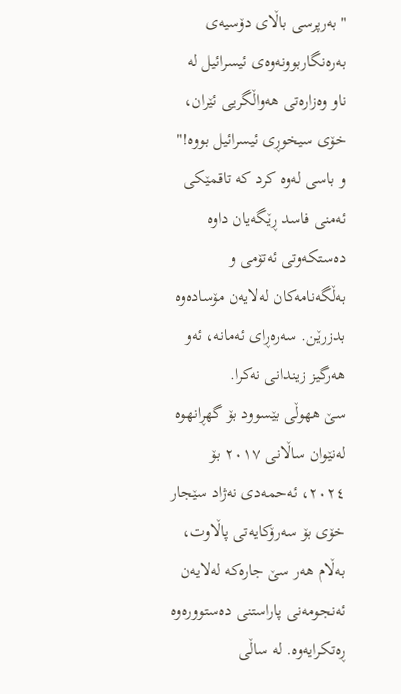"بەرپرسی باڵای دۆسیەی بەرەنگاربوونەوەی ئیسرائیل لە ناو وەزارەتی هەواڵگریی ئێران، خۆی سیخوڕی ئیسرائیل بووە!" و باسی لەوە کرد کە تاقمێکی ئەمنی فاسد ڕێگەیان داوە دەستکەوتی ئەتۆمی و بەڵگەنامەکان لەلایەن مۆسادەوە بدزرێن. سەرەڕای ئەمانە، ئەو هەرگیز زیندانی نەکرا.
سێ ههوڵی بێسوود بۆ گهڕانهوه
لەنێوان ساڵانی ٢٠١٧ بۆ ٢٠٢٤، ئەحمەدی نەژاد سێجار خۆی بۆ سەرۆکایەتی پاڵاوت، بەڵام هەر سێ جارەکە لەلایەن ئەنجومەنی پاراستنی دەستوورەوە ڕەتکرایەوە. لە ساڵی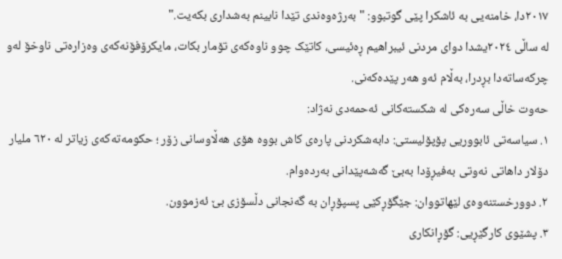٢٠١٧دا، خامنەیی بە ئاشکرا پێی گوتبوو: "بەرژەوەندی تێدا نابینم بەشداری بکەیت."
لە ساڵی ٢٠٢٤یشدا دوای مردنی ئیبراهیم ڕەئیسی، کاتێک چوو ناوەکەی تۆمار بکات، مایکرۆفۆنەکەی وەزارەتی ناوخۆ لەو چرکەساتەدا بڕدرا، بەڵام ئەو هەر پێدەکەنی.
حەوت خاڵی سەرەکی لە شکستەکانی ئەحمەدی نەژاد:
١. سیاسەتی ئابووریی پۆپۆلیستی: دابەشکردنی پارەی کاش بووە هۆی هەڵاوسانی زۆر ؛ حکومەتەکەی زیاتر لە ٦٢٠ ملیار دۆلار داهاتی نەوتی بەفیڕۆدا بەبێ گەشەپێدانی بەردەوام.
٢. دوورخستنەوەی لێهاتووان: جێگۆڕکێی پسپۆڕان بە گەنجانی دڵسۆزی بێ ئەزموون.
٣. پشێوی کارگێڕیی: گۆڕانکاری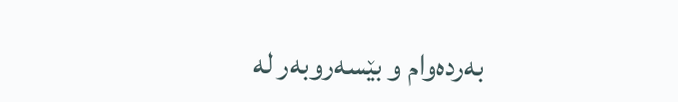بەردەوام و بێسەروبەر لە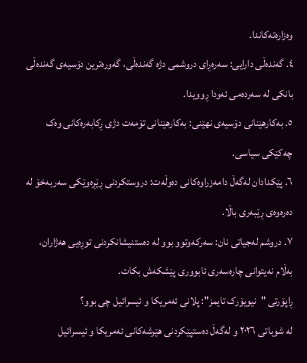وەزارەتەکاندا.
٤. گەندەڵی دارایی: سەرەڕای دروشمی دژە گەندەڵی، گەورەترین دۆسیەی گەندەڵی بانکی لە سەردەمی ئەودا ڕوویدا.
٥. بەکارهێنانی دۆسیەی نهێنی: بەکارهێنانی تۆمەت دژی ڕکابەرەکانی وەک چەکێکی سیاسی.
٦. پێکدادان لەگەڵ دامەزراوەکانی دەوڵەت: دروستکردنی ڕێڕەوێکی سەربەخۆ لە دەرەوەی ڕێبەری باڵا.
٧. دروشم لەجیاتی نان: سەرکەوتوو بوو لە دەستنیشانکردنی توڕەیی هەژاران، بەڵام نەیتوانی چارەسەری ئابووری پێشکەش بکات.
ڕاپۆرتی "نیویۆرک تایمز": پلانی ئەمریکا و ئیسرائیل چی بوو؟
لە شوباتی ٢٠٢٦ و لەگەڵ دەستپێکردنی هێرشەکانی ئەمریکا و ئیسرائیل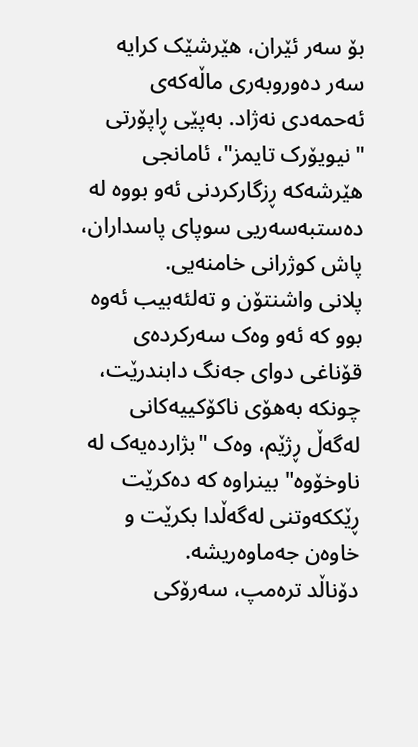بۆ سەر ئێران، هێرشێک کرایە سەر دەوروبەری ماڵەکەی ئەحمەدی نەژاد. بەپێی ڕاپۆرتی "نیویۆرک تایمز"، ئامانجی هێرشەکە ڕزگارکردنی ئەو بووە لە دەستبەسەریی سوپای پاسداران، پاش کوژرانی خامنەیی.
پلانی واشنتۆن و تەلئەبیب ئەوە بوو کە ئەو وەک سەرکردەی قۆناغی دوای جەنگ دابندرێت، چونکە بەهۆی ناکۆکییەکانی لەگەڵ ڕژێم، وەک "بژاردەیەک لە ناوخۆوە" بینراوە کە دەکرێت ڕێککەوتنی لەگەڵدا بکرێت و خاوەن جەماوەریشە.
دۆناڵد ترەمپ، سەرۆکی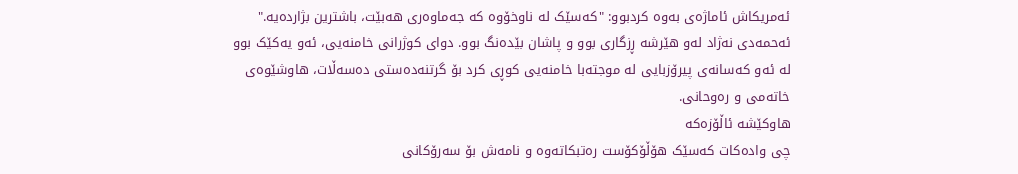ئەمریکاش ئاماژەی بەوە کردبوو: "کەسێک لە ناوخۆوە کە جەماوەری هەبێت، باشترین بژاردەیە."
ئەحمەدی نەژاد لەو هێرشە ڕزگاری بوو و پاشان بێدەنگ بوو. دوای کوژرانی خامنەیی، ئەو یەکێک بوو لە ئەو کەسانەی پیرۆزبایی لە موجتەبا خامنەیی کوڕی کرد بۆ گرتنەدەستی دەسەڵات، هاوشێوەی خاتەمی و رەوحانی.
هاوکێشە ئاڵۆزەکە
چی وادەکات کەسێک هۆڵۆکۆست رەتبکاتەوە و نامەش بۆ سەرۆکانی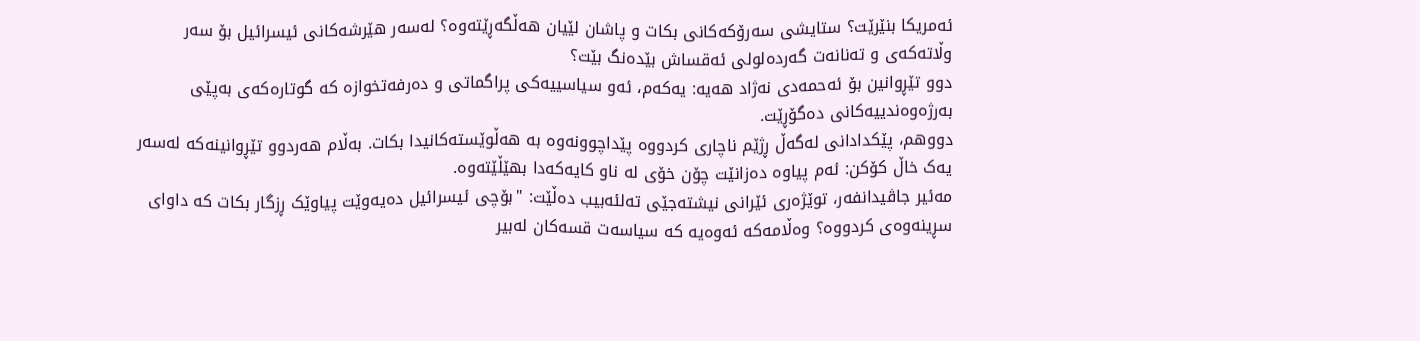ئەمریکا بنێرێت؟ ستایشی سەرۆکەکانی بکات و پاشان لێیان هەڵگەڕێتەوە؟ لەسەر هێرشەکانی ئیسرائیل بۆ سەر وڵاتەکەی و تەنانەت گەردەلولی ئەقساش بێدەنگ بێت؟
دوو تێڕوانین بۆ ئەحمەدی نەژاد هەیە: یەکەم، ئەو سیاسییەکی پراگماتی و دەرفەتخوازە کە گوتارەکەی بەپێی بەرژەوەندییەکانی دەگۆڕێت.
دووهم، پێکدادانی لەگەڵ ڕژێم ناچاری کردووە پێداچوونەوە بە هەڵوێستەکانیدا بکات. بەڵام هەردوو تێڕوانینەکە لەسەر یەک خاڵ کۆکن: ئەم پیاوە دەزانێت چۆن خۆی لە ناو کایەکەدا بهێڵێتەوە.
مەئیر جاڤیدانفەر، توێژەری ئێرانی نیشتەجێی تەلئەبیب دەڵێت: "بۆچی ئیسرائیل دەیەوێت پیاوێک ڕزگار بکات کە داوای سڕینەوەی کردووە؟ وەڵامەکە ئەوەیە کە سیاسەت قسەکان لەبیر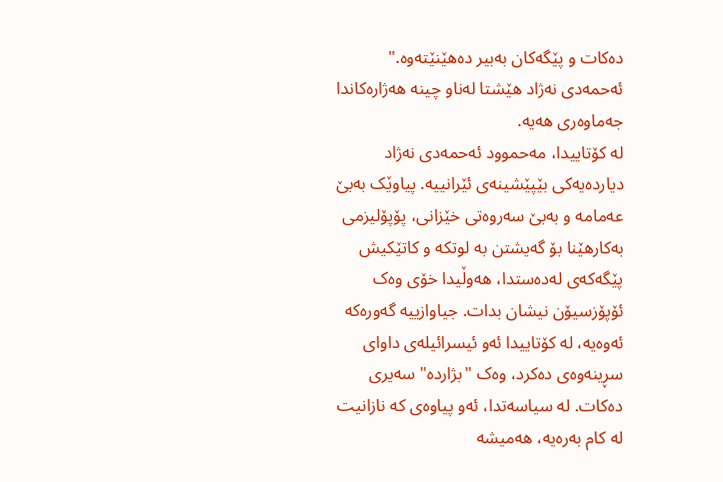دەکات و پێگەکان بەبیر دەهێنێتەوە." ئەحمەدی نەژاد هێشتا لەناو چینە هەژارەکاندا جەماوەری هەیە.
له کۆتاییدا، مەحموود ئەحمەدی نەژاد دیاردەیەکی بێپێشینەی ئێرانییە. پیاوێک بەبێ عەمامە و بەبێ سەروەتی خێزانی، پۆپۆلیزمی بەکارهێنا بۆ گەیشتن بە لوتکە و کاتێکیش پێگەکەی لەدەستدا، هەوڵیدا خۆی وەک ئۆپۆزسیۆن نیشان بدات. جیاوازییە گەورەکە ئەوەیە، لە کۆتاییدا ئەو ئیسرائیلەی داوای سڕینەوەی دەکرد، وەک "بژاردە" سەیری دەکات. لە سیاسەتدا، ئەو پیاوەی کە نازانیت لە کام بەرەیە، هەمیشە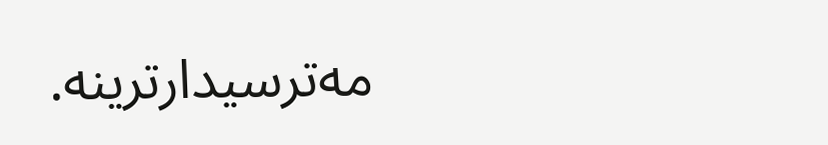مەترسیدارترینە.